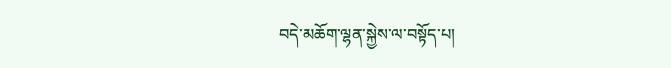བདེ་མཆོག་ལྷན་སྐྱེས་ལ་བསྟོད་པ།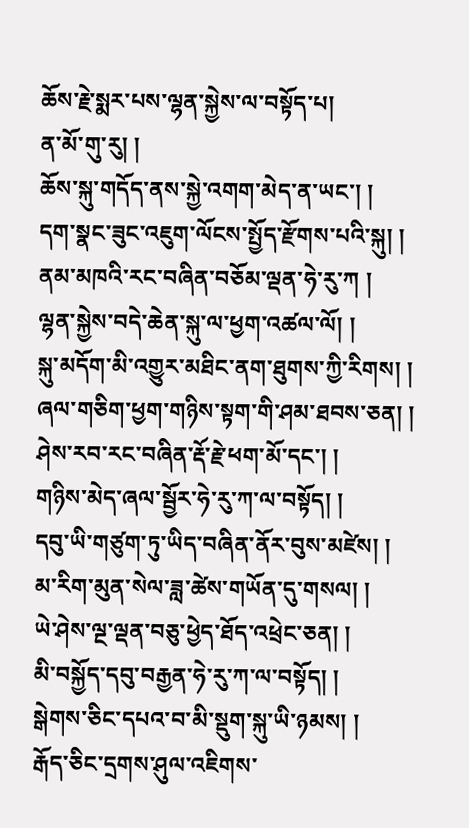ཆོས་རྗེ་སྨར་པས་ལྷན་སྐྱེས་ལ་བསྟོད་པ།
ན་མོ་གུ་རུ། །
ཆོས་སྐུ་གདོད་ནས་སྐྱེ་འགག་མེད་ན་ཡང་། །
དག་སྣང་ཟུང་འཇུག་ལོངས་སྤྱོད་རྫོགས་པའི་སྐུ། །
ནམ་མཁའི་རང་བཞིན་བཅོམ་ལྡན་ཧེ་རུ་ཀ །
ལྷན་སྐྱེས་བདེ་ཆེན་སྐུ་ལ་ཕྱག་འཚལ་ལོ། །
སྐུ་མདོག་མི་འགྱུར་མཐིང་ནག་ཐུགས་ཀྱི་རིགས། །
ཞལ་གཅིག་ཕྱག་གཉིས་སྟག་གི་ཤམ་ཐབས་ཅན། །
ཤེས་རབ་རང་བཞིན་རྡོ་རྗེ་ཕག་མོ་དང་། །
གཉིས་མེད་ཞལ་སྦྱོར་ཧེ་རུ་ཀ་ལ་བསྟོད། །
དབུ་ཡི་གཙུག་ཏུ་ཡིད་བཞིན་ནོར་བུས་མཛེས། །
མ་རིག་མུན་སེལ་ཟླ་ཚེས་གཡོན་དུ་གསལ། །
ཡེ་ཤེས་ལྔ་ལྡན་བཅུ་ཕྱེད་ཐོད་འཕྲེང་ཅན། །
མི་བསྐྱོད་དབུ་བརྒྱན་ཧེ་རུ་ཀ་ལ་བསྟོད། །
སྒེགས་ཅིང་དཔའ་བ་མི་སྡུག་སྐུ་ཡི་ཉམས། །
རྒོད་ཅིང་དྲགས་ཤུལ་འཇིགས་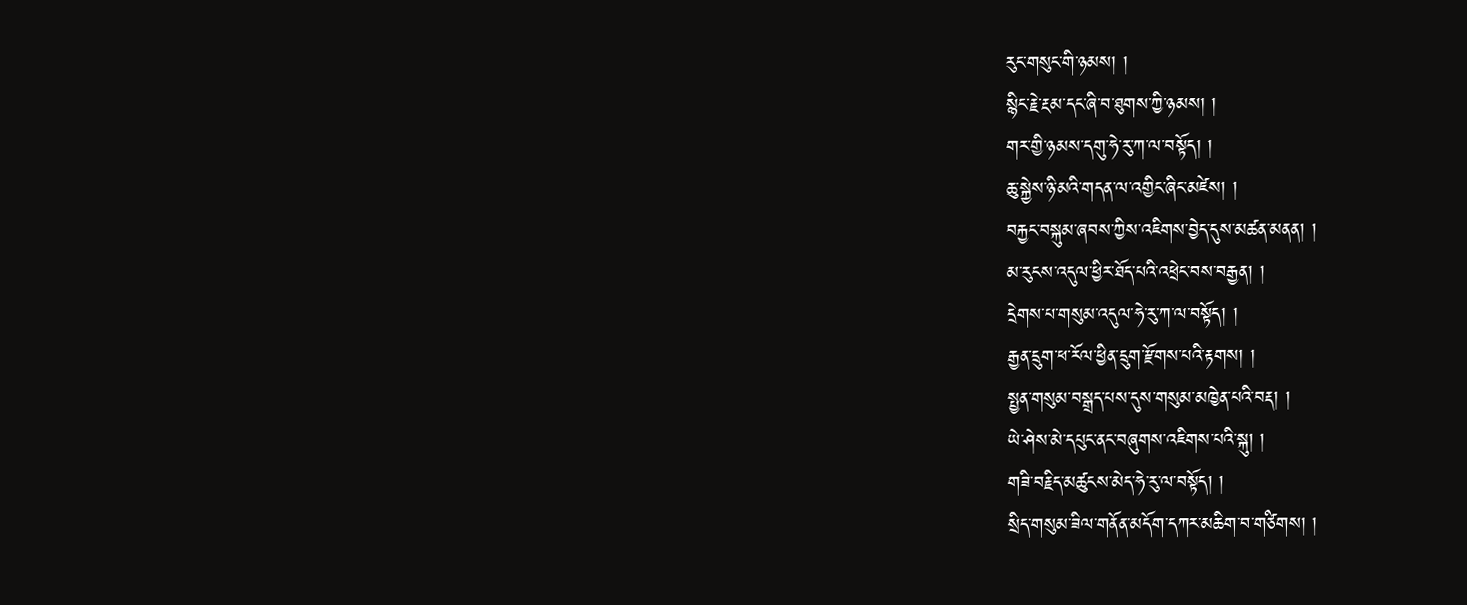རུང་གསུང་གི་ཉམས། །
སྙིང་རྗེ་རྔམ་དང་ཞི་བ་ཐུགས་ཀྱི་ཉམས། །
གར་གྱི་ཉམས་དགུ་ཧེ་རུ་ཀ་ལ་བསྟོད། །
ཆུ་སྐྱེས་ཉི་མའི་གདན་ལ་འགྱིང་ཞིང་མཛེས། །
བརྐྱང་བསྐུམ་ཞབས་ཀྱིས་འཇིགས་བྱེད་དུས་མཚན་མནན། །
མ་རུངས་འདུལ་ཕྱིར་ཐོད་པའི་འཕྲེང་བས་བརྒྱན། །
དྲེགས་པ་གསུམ་འདུལ་ཧེ་རུ་ཀ་ལ་བསྟོད། །
རྒྱན་དྲུག་ཕ་རོལ་ཕྱིན་དྲུག་རྫོགས་པའི་རྟགས། །
སྤྱན་གསུམ་བསྒྲད་པས་དུས་གསུམ་མཁྱེན་པའི་བརྡ། །
ཡེ་ཤེས་མེ་དཔུང་ནང་བཞུགས་འཇིགས་པའི་སྐུ། །
གཟི་བརྗིད་མཚུངས་མེད་ཧེ་རུ་ལ་བསྟོད། །
སྲིད་གསུམ་ཟིལ་གནོན་མདོག་དཀར་མཆིག་བ་གཙིགས། །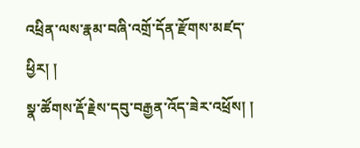འཕྲིན་ལས་རྣམ་བཞི་འགྲོ་དོན་རྫོགས་མཛད་ཕྱིར། །
སྣ་ཚོགས་རྡོ་རྗེས་དབུ་བརྒྱན་འོད་ཟེར་འཕྲོས། །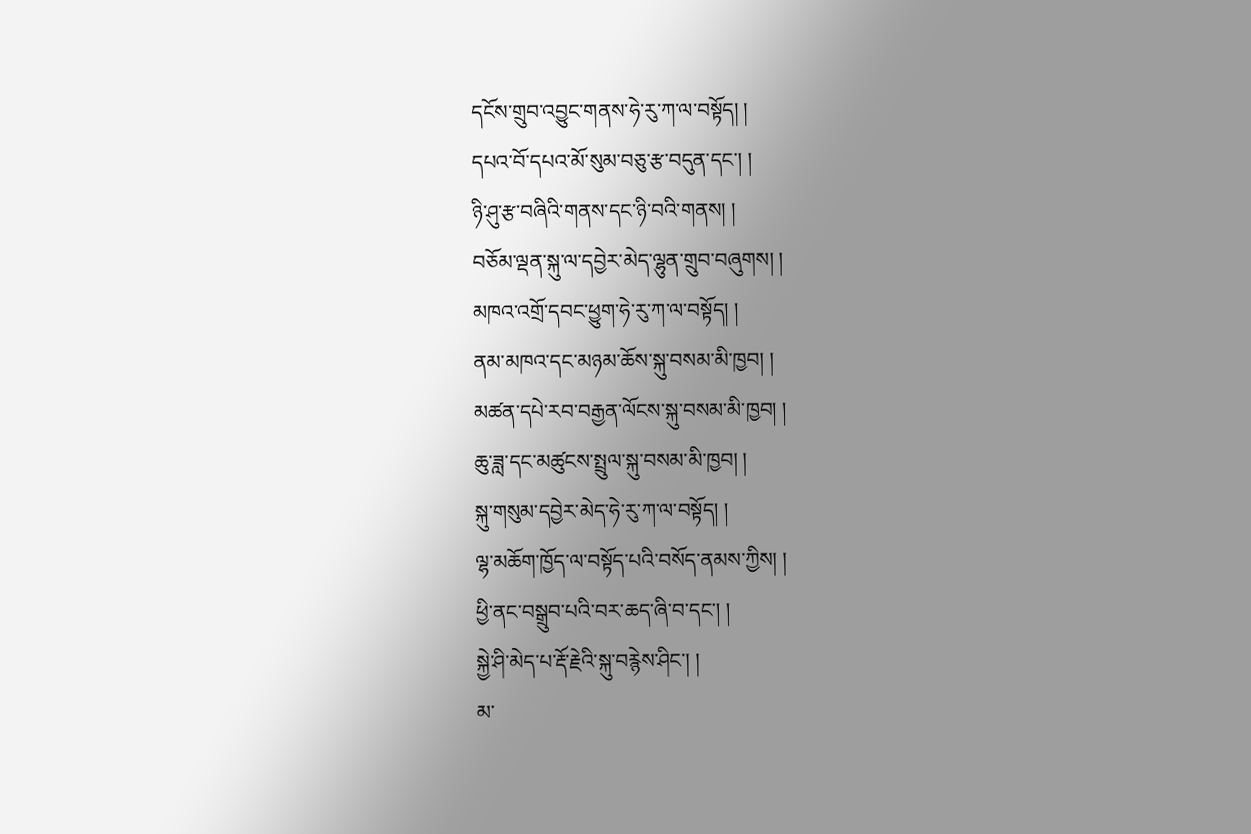དངོས་གྲུབ་འབྱུང་གནས་ཧེ་རུ་ཀ་ལ་བསྟོད། །
དཔའ་བོ་དཔའ་མོ་སུམ་བཅུ་རྩ་བདུན་དང་། །
ཉི་ཤུ་རྩ་བཞིའི་གནས་དང་ཉི་བའི་གནས། །
བཅོམ་ལྡན་སྐུ་ལ་དབྱེར་མེད་ལྷུན་གྲུབ་བཞུགས། །
མཁའ་འགྲོ་དབང་ཕྱུག་ཧེ་རུ་ཀ་ལ་བསྟོད། །
ནམ་མཁའ་དང་མཉམ་ཆོས་སྐུ་བསམ་མི་ཁྱབ། །
མཚན་དཔེ་རབ་བརྒྱན་ལོངས་སྐུ་བསམ་མི་ཁྱབ། །
ཆུ་ཟླ་དང་མཚུངས་སྤྲུལ་སྐུ་བསམ་མི་ཁྱབ། །
སྐུ་གསུམ་དབྱེར་མེད་ཧེ་རུ་ཀ་ལ་བསྟོད། །
ལྷ་མཆོག་ཁྱོད་ལ་བསྟོད་པའི་བསོད་ནམས་ཀྱིས། །
ཕྱི་ནང་བསྒྲུབ་པའི་བར་ཆད་ཞི་བ་དང་། །
སྐྱེ་ཤི་མེད་པ་རྡོ་རྗེའི་སྐུ་བརྙེས་ཤིང་། །
མ་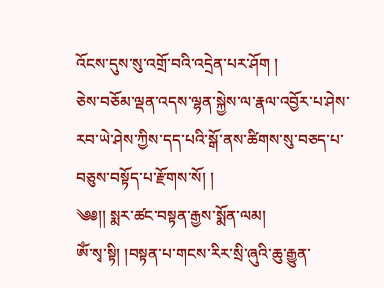འོངས་དུས་སུ་འགྲོ་བའི་འདྲེན་པར་ཤོག །
ཅེས་བཅོམ་ལྡན་འདས་ལྷན་སྐྱེས་ལ་རྣལ་འབྱོར་པ་ཤེས་རབ་ཡེ་ཤེས་ཀྱིས་དད་པའི་སྒོ་ནས་ཚིགས་སུ་བཅད་པ་བཅུས་བསྟོད་པ་རྫོགས་སོ། །
༄༅།། སྨར་ཚང་བསྟན་རྒྱས་སྨོན་ལམ།
ཨོཾ་སྭ་སྟི། །བསྟན་པ་གངས་རིར་སྲི་ཞུའི་ཆུ་རྒྱུན་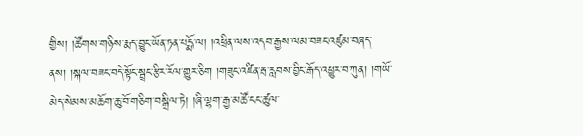གྱིས། །ཚོགས་གཉིས་རྨད་བྱུང་ཡོན་ཏན་པདྨོ་ལ། །འཕྲིན་ལས་འདབ་རྒྱས་ལམ་བཟང་འཛུམ་བཞད་ནས། །སྐལ་བཟང་བདེ་སྟོང་སྦྲང་རྩིར་རོལ་གྱུར་ཅིག །གཟུང་འཛིན་རྦ་རླབས་བྱིང་རྒོད་འཕྱུར་བ་ཀུན། །གཡོ་མེད་སེམས་མཆོག་ཆུ་བོ་གཅིག་བསྒྲིལ་ཏེ། །ཞི་ལྷག་རྒྱ་མཚོ་ངང་ཚུལ་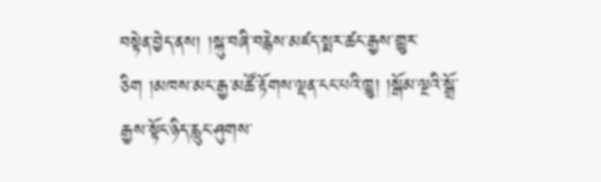བསྟེན་བྱེད་ནས། །སྐུ་བཞི་བརྙེས་མཛད་སྨར་ཚང་རྒྱས་གྱུར་ཅིག །མཁས་མང་རྒྱ་མཚོ་རྟོགས་ལྡན་ངང་པའི་ཁྱུ། །སྒོམ་ལྔའི་སྒྲོ་རྒྱས་སྟོང་ཉིད་རླུང་ཤུགས་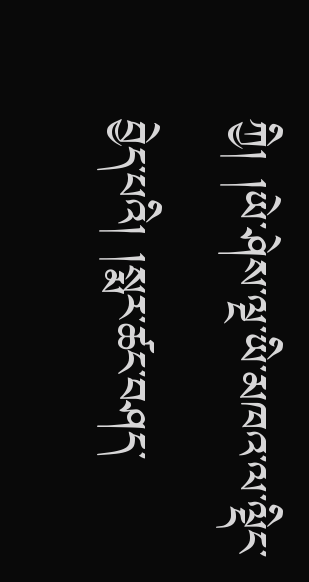ཀྱི། །ཡེ་ཤེས་ལྔ་ཡི་མཁའ་ལ་ལྡིང་བྱེད་པའི། །སྨར་ཚང་བཤད་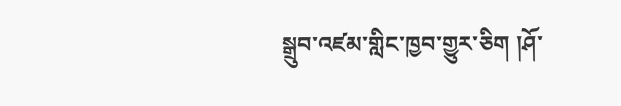སྒྲུབ་འཛམ་གླིང་ཁྱབ་གྱུར་ཅིག །ཤོ་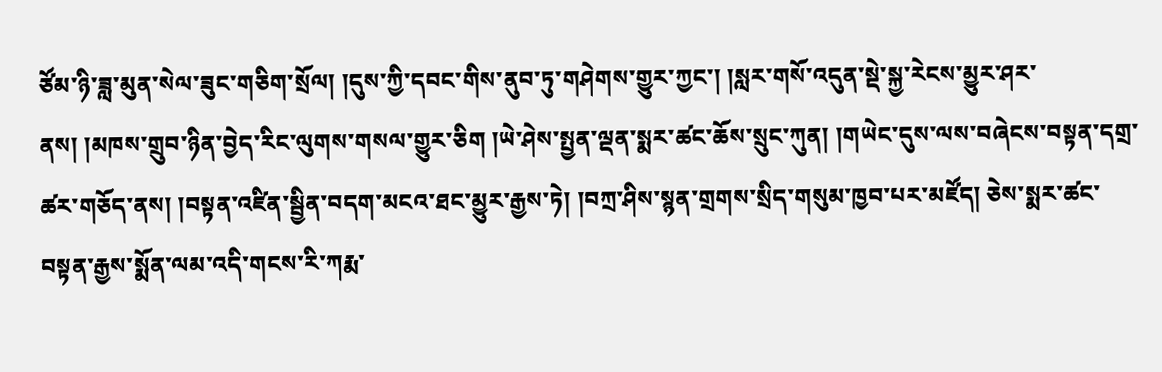ཙོམ་ཉི་ཟླ་མུན་སེལ་ཟུང་གཅིག་སྲོལ། །དུས་ཀྱི་དབང་གིས་ནུབ་ཏུ་གཤེགས་གྱུར་ཀྱང་། །སླར་གསོ་འདུན་སྡེ་སྐྱ་རེངས་མྱུར་ཤར་ནས། །མཁས་གྲུབ་ཉིན་བྱེད་རིང་ལུགས་གསལ་གྱུར་ཅིག །ཡེ་ཤེས་སྤྱན་ལྡན་སྨར་ཚང་ཆོས་སྲུང་ཀུན། །གཡེང་དུས་ལས་བཞེངས་བསྟན་དགྲ་ཚར་གཅོད་ནས། །བསྟན་འཛིན་སྦྱིན་བདག་མངའ་ཐང་མྱུར་རྒྱས་ཏེ། །བཀྲ་ཤིས་སྙན་གྲགས་སྲིད་གསུམ་ཁྱབ་པར་མཛོད། ཅེས་སྨར་ཚང་བསྟན་རྒྱས་སྨོན་ལམ་འདི་གངས་རི་ཀརྨ་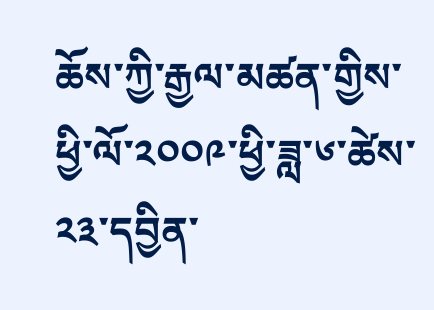ཆོས་ཀྱི་རྒྱལ་མཚན་གྱིས་ཕྱི་ལོ་༢༠༠༩་ཕྱི་ཟླ་༦་ཚེས་༢༣་དབྱིན་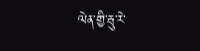ལེན་གྱི་རྦུ་རེ་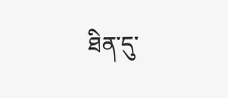ཐིན་དུ་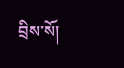བྲིས་སོ།